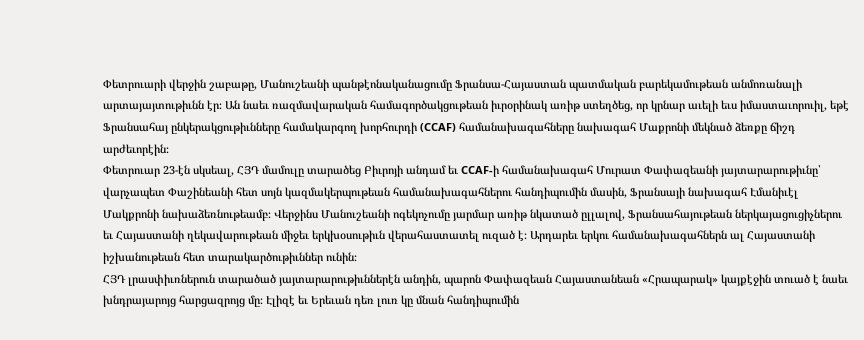Փետրուարի վերջին շաբաթը, Մանուշեանի պանթէոնականացումը Ֆրանսա-Հայաստան պատմական բարեկամութեան անմոռանալի արտայայտութիւնն էր։ Ան նաեւ ռազմավարական համագործակցութեան իւրօրինակ առիթ ստեղծեց, որ կրնար աւելի եւս իմաստաւորուիլ, եթէ Ֆրանսահայ ընկերակցութիւնները համակարգող խորհուրդի (CCAF) համանախագահները նախագահ Մաքրոնի մեկնած ձեռքը ճիշդ արժեւորէին։
Փետրուար 23-էն սկսեալ, ՀՅԴ մամուլը տարածեց Բիւրոյի անդամ եւ CCAF-ի համանախագահ Մուրատ Փափազեանի յայտարարութիւնը՝ վարչապետ Փաշինեանի հետ սոյն կազմակերպութեան համանախագահներու հանդիպումին մասին, Ֆրանսայի նախագահ Էմանիւէլ Մակքրոնի նախաձեռնութեամբ։ Վերջինս Մանուշեանի ոգեկոչումը յարմար առիթ նկատած ըլլալով, Ֆրանսահայութեան ներկայացուցիչներու եւ Հայաստանի ղեկավարութեան միջեւ երկխօսութիւն վերահաստատել ուզած է։ Արդարեւ երկու համանախագահներն ալ Հայաստանի իշխանութեան հետ տարակարծութիւններ ունին։
ՀՅԴ լրասփիւռներուն տարածած յայտարարութիւններէն անդին, պարոն Փափազեան Հայաստանեան «Հրապարակ» կայքէջին տուած է նաեւ խնդրայարոյց հարցազրոյց մը։ Էլիզէ եւ Երեւան դեռ լուռ կը մնան հանդիպումին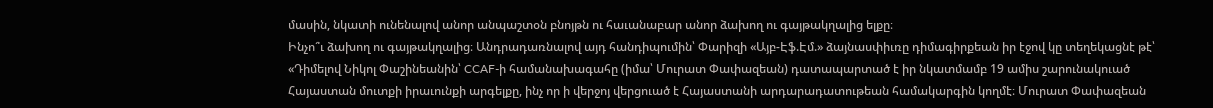մասին, նկատի ունենալով անոր անպաշտօն բնոյթն ու հաւանաբար անոր ձախող ու գայթակղալից ելքը։
Ինչո՞ւ ձախող ու գայթակղալից։ Անդրադառնալով այդ հանդիպումին՝ Փարիզի «Այբ-Էֆ.Էմ.» ձայնասփիւռը դիմագիրքեան իր էջով կը տեղեկացնէ թէ՝ «Դիմելով Նիկոլ Փաշինեանին՝ CCAF-ի համանախագահը (իմա՝ Մուրատ Փափազեան) դատապարտած է իր նկատմամբ 19 ամիս շարունակուած Հայաստան մուտքի իրաւունքի արգելքը, ինչ որ ի վերջոյ վերցուած է Հայաստանի արդարադատութեան համակարգին կողմէ։ Մուրատ Փափազեան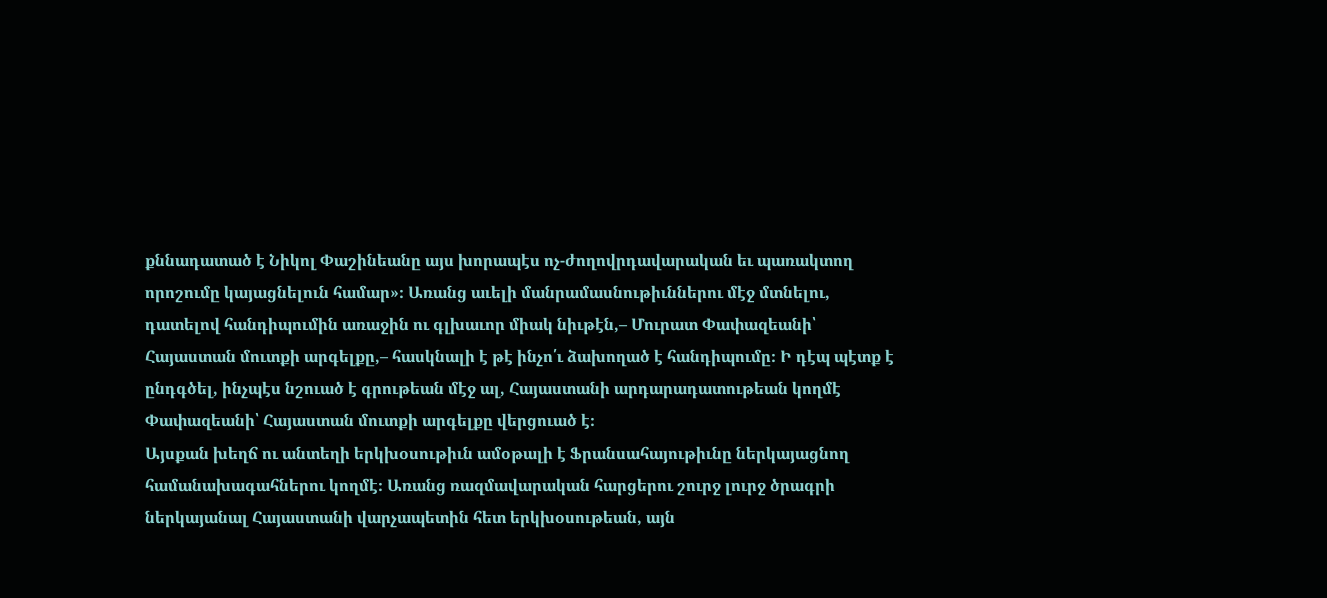քննադատած է Նիկոլ Փաշինեանը այս խորապէս ոչ-ժողովրդավարական եւ պառակտող որոշումը կայացնելուն համար»։ Առանց աւելի մանրամասնութիւններու մէջ մտնելու, դատելով հանդիպումին առաջին ու գլխաւոր միակ նիւթէն,– Մուրատ Փափազեանի՝ Հայաստան մուտքի արգելքը,– հասկնալի է թէ ինչո՛ւ ձախողած է հանդիպումը։ Ի դէպ պէտք է ընդգծել, ինչպէս նշուած է գրութեան մէջ ալ, Հայաստանի արդարադատութեան կողմէ Փափազեանի՝ Հայաստան մուտքի արգելքը վերցուած է։
Այսքան խեղճ ու անտեղի երկխօսութիւն ամօթալի է Ֆրանսահայութիւնը ներկայացնող համանախագահներու կողմէ։ Առանց ռազմավարական հարցերու շուրջ լուրջ ծրագրի ներկայանալ Հայաստանի վարչապետին հետ երկխօսութեան, այն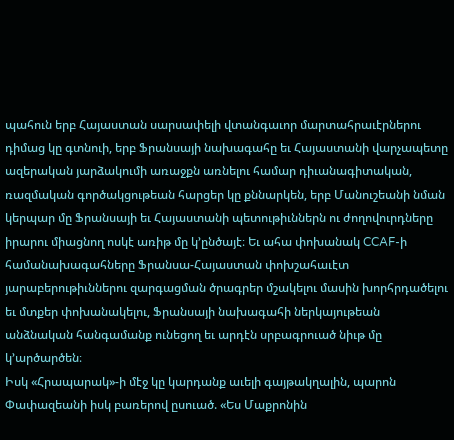պահուն երբ Հայաստան սարսափելի վտանգաւոր մարտահրաւէրներու դիմաց կը գտնուի, երբ Ֆրանսայի նախագահը եւ Հայաստանի վարչապետը ազերական յարձակումի առաջքն առնելու համար դիւանագիտական, ռազմական գործակցութեան հարցեր կը քննարկեն, երբ Մանուշեանի նման կերպար մը Ֆրանսայի եւ Հայաստանի պետութիւններն ու ժողովուրդները իրարու միացնող ոսկէ առիթ մը կ՚ընծայէ։ Եւ ահա փոխանակ CCAF-ի համանախագահները Ֆրանսա-Հայաստան փոխշահաւէտ յարաբերութիւններու զարգացման ծրագրեր մշակելու մասին խորհրդածելու եւ մտքեր փոխանակելու, Ֆրանսայի նախագահի ներկայութեան անձնական հանգամանք ունեցող եւ արդէն սրբագրուած նիւթ մը կ՚արծարծեն։
Իսկ «Հրապարակ»-ի մէջ կը կարդանք աւելի գայթակղալին, պարոն Փափազեանի իսկ բառերով ըսուած. «Ես Մաքրոնին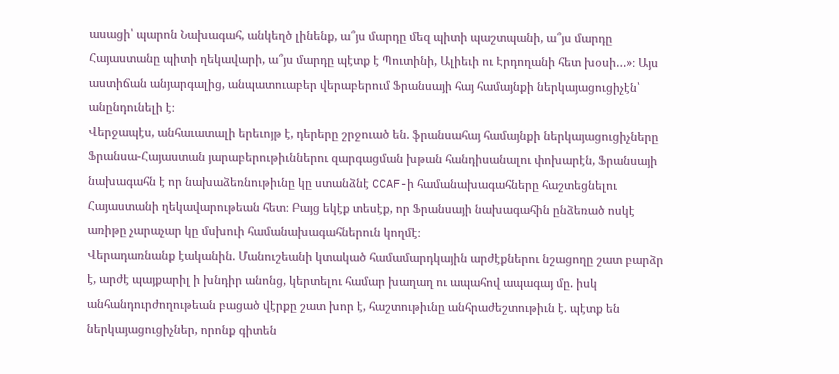ասացի՝ պարոն Նախագահ, անկեղծ լինենք, ա՞յս մարդը մեզ պիտի պաշտպանի, ա՞յս մարդը Հայաստանը պիտի ղեկավարի, ա՞յս մարդը պէտք է Պուտինի, Ալիեւի ու Էրդողանի հետ խօսի…»։ Այս աստիճան անյարգալից, անպատուաբեր վերաբերում Ֆրանսայի հայ համայնքի ներկայացուցիչէն՝ անընդունելի է։
Վերջապէս, անհաւատալի երեւոյթ է, դերերը շրջուած են. ֆրանսահայ համայնքի ներկայացուցիչները Ֆրանսա-Հայաստան յարաբերութիւններու զարգացման խթան հանդիսանալու փոխարէն, Ֆրանսայի նախագահն է որ նախաձեռնութիւնը կը ստանձնէ CCAF-ի համանախագահները հաշտեցնելու Հայաստանի ղեկավարութեան հետ։ Բայց եկէք տեսէք, որ Ֆրանսայի նախագահին ընձեռած ոսկէ առիթը չարաչար կը մսխուի համանախագահներուն կողմէ։
Վերադառնանք էականին. Մանուշեանի կտակած համամարդկային արժէքներու նշացողը շատ բարձր է, արժէ պայքարիլ ի խնդիր անոնց, կերտելու համար խաղաղ ու ապահով ապագայ մը. իսկ անհանդուրժողութեան բացած վէրքը շատ խոր է, հաշտութիւնը անհրաժեշտութիւն է. պէտք են ներկայացուցիչներ, որոնք գիտեն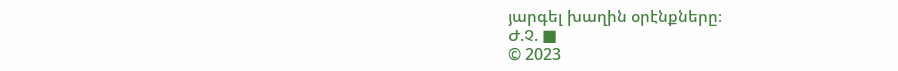յարգել խաղին օրէնքները։
Ժ.Չ. ■
© 2023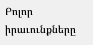Բոլոր իրաւունքները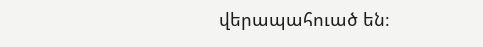վերապահուած են։